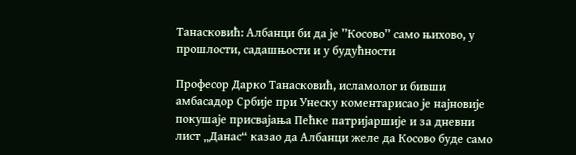Танасковић: Албанци би да је ’’Косово’’ само њихово, у прошлости, садашњости и у будућности

Професор Дарко Танасковић, исламолог и бивши амбасадор Србије при Унеску коментарисао је најновије покушаје присвајања Пећке патријаршије и за дневни лист „Данас“ казао да Албанци желе да Косово буде само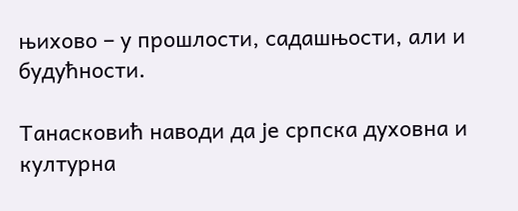њихово – у прошлости, садашњости, али и будућности.

Танасковић наводи да је српска духовна и културна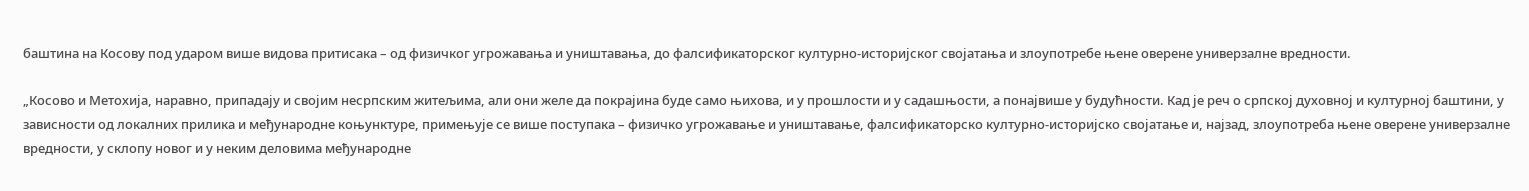баштина на Косову под ударом више видова притисака – од физичког угрожавања и уништавања, до фалсификаторског културно-историјског својатања и злоупотребе њене оверене универзалне вредности.

„Косово и Метохија, наравно, припадају и својим несрпским житељима, али они желе да покрајина буде само њихова, и у прошлости и у садашњости, а понајвише у будућности. Кад је реч о српској духовној и културној баштини, у зависности од локалних прилика и међународне коњунктуре, примењује се више поступака – физичко угрожавање и уништавање, фалсификаторско културно-историјско својатање и, најзад, злоупотреба њене оверене универзалне вредности, у склопу новог и у неким деловима међународне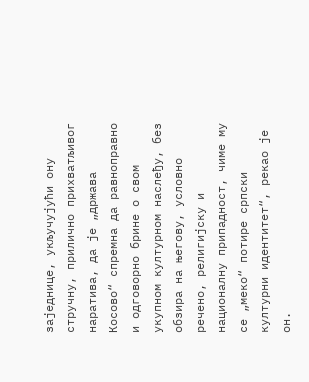заједнице, укључујући ону стручну, прилично прихватљивог наратива, да је „држава Косово“ спремна да равноправно и одговорно брине о свом укупном културном наслеђу, без обзира на његову, условно речено, религијску и националну припадност, чиме му се „меко“ потире српски културни идентитет“, рекао је он.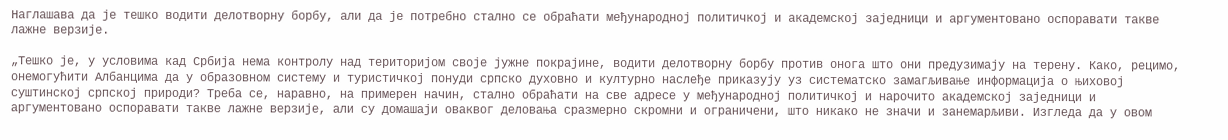Наглашава да је тешко водити делотворну борбу, али да је потребно стално се обраћати међународној политичкој и академској заједници и аргументовано оспоравати такве лажне верзије.

„Тешко је, у условима кад Србија нема контролу над територијом своје јужне покрајине, водити делотворну борбу против онога што они предузимају на терену. Како, рецимо, онемогућити Албанцима да у образовном систему и туристичкој понуди српско духовно и културно наслеђе приказују уз систематско замагљивање информација о њиховој суштинској српској природи? Треба се, наравно, на примерен начин, стално обраћати на све адресе у међународној политичкој и нарочито академској заједници и аргументовано оспоравати такве лажне верзије, али су домашаји оваквог деловања сразмерно скромни и ограничени, што никако не значи и занемарљиви. Изгледа да у овом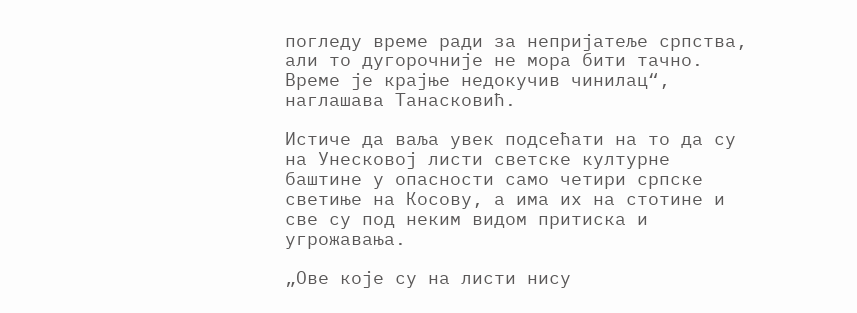погледу време ради за непријатеље српства, али то дугорочније не мора бити тачно. Време је крајње недокучив чинилац“, наглашава Танасковић.

Истиче да ваља увек подсећати на то да су на Унесковој листи светске културне баштине у опасности само четири српске светиње на Косову, а има их на стотине и све су под неким видом притиска и угрожавања.

„Ове које су на листи нису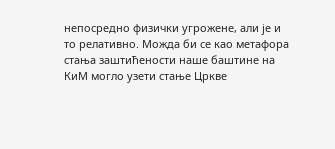непосредно физички угрожене, али је и то релативно. Можда би се као метафора стања заштићености наше баштине на КиМ могло узети стање Цркве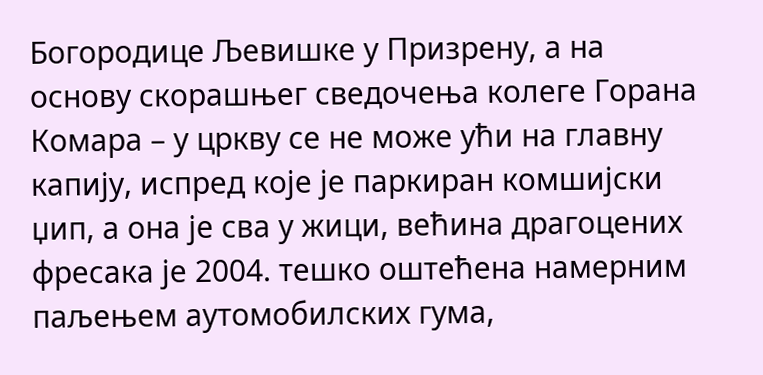Богородице Љевишке у Призрену, а на основу скорашњег сведочења колеге Горана Комара – у цркву се не може ући на главну капију, испред које је паркиран комшијски џип, а она је сва у жици, већина драгоцених фресака је 2004. тешко оштећена намерним паљењем аутомобилских гума,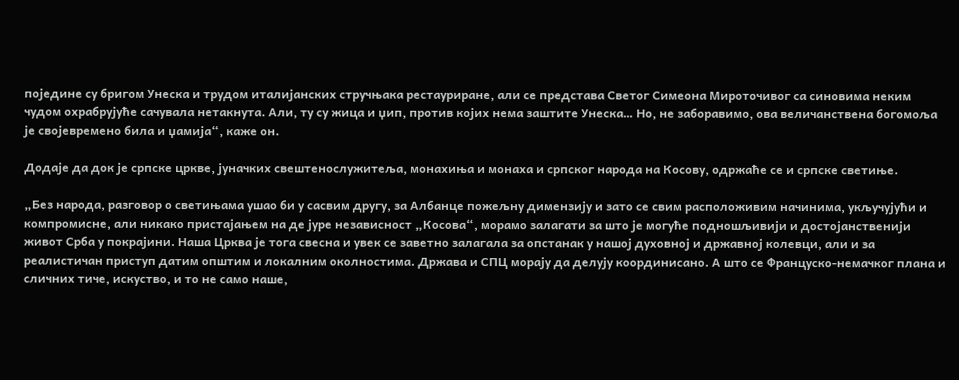поједине су бригом Унеска и трудом италијанских стручњака рестауриране, али се представа Светог Симеона Мироточивог са синовима неким чудом охрабрујуће сачувала нетакнута. Али, ту су жица и џип, против којих нема заштите Унеска… Но, не заборавимо, ова величанствена богомоља је својевремено била и џамија“, каже он.

Додаје да док је српске цркве, јуначких свештенослужитеља, монахиња и монаха и српског народа на Косову, одржаће се и српске светиње.

„Без народа, разговор о светињама ушао би у сасвим другу, за Албанце пожељну димензију и зато се свим расположивим начинима, укључујући и компромисне, али никако пристајањем на де јуре независност „Косова“, морамо залагати за што је могуће подношљивији и достојанственији живот Срба у покрајини. Наша Црква је тога свесна и увек се заветно залагала за опстанак у нашој духовној и државној колевци, али и за реалистичан приступ датим општим и локалним околностима. Држава и СПЦ морају да делују координисано. А што се Француско-немачког плана и сличних тиче, искуство, и то не само наше,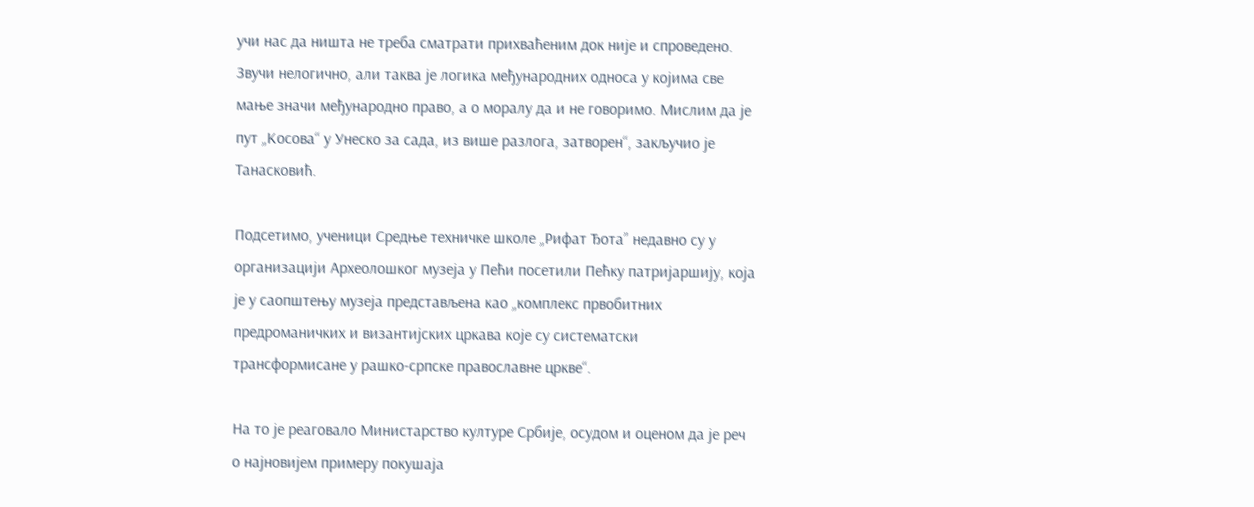учи нас да ништа не треба сматрати прихваћеним док није и спроведено. Звучи нелогично, али таква је логика међународних односа у којима све мање значи међународно право, а о моралу да и не говоримо. Мислим да је пут „Косова“ у Унеско за сада, из више разлога, затворен“, закључио је Танасковић.

Подсетимо, ученици Средње техничке школе „Рифат Ђота” недавно су у организацији Археолошког музеја у Пећи посетили Пећку патријаршију, која је у саопштењу музеја представљена као „комплекс првобитних предроманичких и византијских цркава које су систематски трансформисане у рашко-српске православне цркве“.

На то је реаговало Министарство културе Србије, осудом и оценом да је реч о најновијем примеру покушаја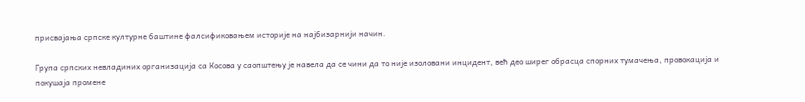присвајања српске културне баштине фалсификовањем историје на најбизарнији начин.

Група српских невладиних организација са Косова у саопштењу је навела да се чини да то није изоловани инцидент, већ део ширег обрасца спорних тумачења, провокација и покушаја промене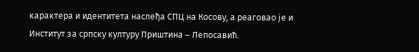карактера и идентитета наслеђа СПЦ на Косову, а реаговао је и Институт за српску културу Приштина – Лепосавић.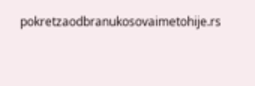pokretzaodbranukosovaimetohije.rs